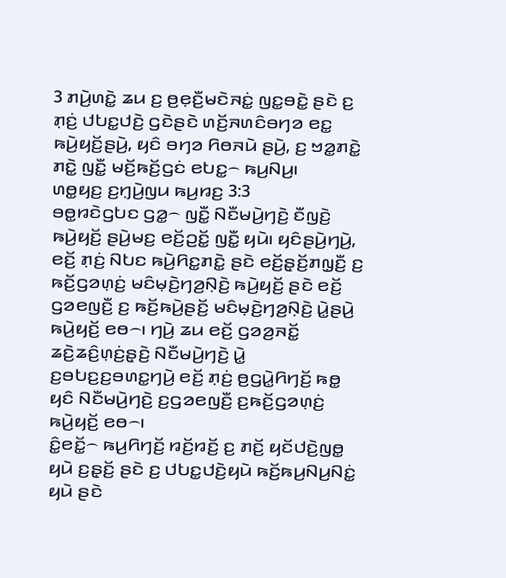3 ꤊꤣꤧ꤬ꤛꤢꤧ꤭ ꤘꤣ ꤢ꤬ ꤥ꤬ꤕ꤫ꤢꤪ꤬ꤗꤢꤧꤏꤢꤦ꤭ ꤜꤢ꤭ꤋꤢꤧ꤭ ꤔꤢꤧ ꤢ꤬ ꤊ꤫ꤢꤦ꤬ ꤓꤝꤢ꤭ꤓꤢꤧ꤬ ꤞꤢꤧꤔꤢꤧ ꤛꤢꤩ꤬ꤏꤛꤢꤨꤋꤚꤤ ꤕꤢ꤭ ꤒꤣꤧ꤬ꤟꤢꤩ꤬ꤔꤣꤧ꤬, ꤟꤢꤨ ꤋꤚꤤ ꤖꤥꤏꤣꤧ ꤔꤣꤧ꤬, ꤢ꤬ ꤠꤤ꤭ꤊꤢꤧ꤭ ꤊꤢꤧ꤭ ꤜꤢꤪ꤭ ꤗꤢꤩ꤬ꤒꤢꤩ꤬ꤞꤢꤦ ꤕꤝꤢ꤭꤮ ꤒꤣ꤬ꤡꤣ꤬꤯
ꤛꤥ꤭ꤟꤢ꤬ ꤢ꤬ꤚ꤫ꤣꤧ꤬ꤜꤣ ꤒꤣ꤬ꤙꤢ꤬ 3:3
ꤋꤥ꤭ꤙꤢꤧꤞꤝꤢ ꤞꤤ꤭꤮ ꤜꤢꤪ꤭ ꤡꤢꤪꤗꤣꤧ꤬ꤚꤢꤧ꤬ ꤢꤪꤜꤢꤧ꤬ ꤒꤣꤧ꤬ꤟꤢꤩ꤬ ꤔꤣꤧ꤬ꤗꤢ꤬ ꤕꤢꤩ꤬ꤑꤢꤩ꤭ ꤜꤢꤪ꤭ ꤟꤣꤧ꤯ ꤟꤢꤨꤔꤣꤧ꤬ꤚꤣꤧ꤬, ꤕꤢꤩ꤬ ꤊ꤫ꤢꤦ꤬ ꤡꤝꤢ ꤒꤣꤧ꤬ꤖꤢ꤭ꤊꤢꤧ꤭ ꤔꤢꤧ ꤕꤢꤩ꤬ꤔ꤫ꤢꤩ꤬ꤊꤜ꤫ꤢꤪ꤬ ꤢ꤬ ꤒꤢꤩ꤬ꤞꤤꤛ꤫ꤢꤦ꤬ ꤗꤢꤨꤗ꤫ꤢꤧ꤬ꤚꤤ꤬ꤡ꤫ꤢꤧ꤬ ꤒꤣꤧ꤬ꤟꤢꤩ꤬ ꤔꤢꤧ ꤕꤢꤩ꤬ ꤞꤤꤕꤜꤢꤪ꤬ ꤢ꤬ ꤒꤢꤩ꤬ꤒꤣꤧ꤬ꤔꤢꤩ꤬ ꤗꤢꤨꤗ꤫ꤢꤧ꤬ꤚꤤ꤬ꤡ꤫ꤢꤧ꤬ ꤣꤧ꤭ꤔꤣꤧ꤬ ꤒꤣꤧ꤬ꤟꤢꤩ꤬ ꤕꤥ꤮꤯ ꤚꤣꤧ꤬ ꤘꤣ ꤕꤢꤩ꤬ ꤞꤤꤤ꤬ꤏꤢꤩ꤭ ꤘꤢꤧ꤬ꤘꤢꤨ꤬ꤛ꤫ꤢꤦ꤬ꤔ꤫ꤢꤧ꤬ ꤡꤢꤪꤗꤣꤧ꤬ꤚꤢꤧ꤬ ꤣꤧ꤭ ꤢ꤬ꤋꤝꤢ꤬ꤢ꤬ꤋꤛꤢ꤭ꤚꤣꤧ꤬ ꤕꤢꤩ꤬ ꤊ꤫ꤢꤦ꤬ ꤥ꤬ꤞꤣꤧ꤭ꤖꤚꤢꤩ꤬ ꤒꤥ꤭ ꤟꤢꤨ ꤡꤢꤪꤗꤣꤧ꤬ꤚꤢꤧ꤬ ꤢ꤬ꤞꤤꤕꤜꤢꤪ꤬ ꤢ꤬ꤒꤢꤩ꤬ꤞꤤꤛ꤫ꤢꤦ꤬ ꤒꤣꤧ꤬ꤟꤢꤩ꤬ ꤕꤥ꤮꤯
ꤢꤨ꤭ꤕꤢꤩ꤭꤮ ꤒꤣ꤬ꤖꤚꤢꤩ꤬ ꤙꤢꤩ꤬ꤙꤢꤩ꤬ ꤢ꤬ ꤊꤢꤩ꤬ ꤟꤢꤩꤓꤢꤧ꤬ꤜꤥ꤭ ꤟꤣꤧ ꤢ꤬ꤔ꤫ꤢꤩ꤬ ꤔꤢꤧ ꤢ꤬ ꤓꤝꤢ꤭ꤓꤢꤧ꤬ꤟꤣꤧ ꤒꤢꤩ꤬ꤒꤣ꤬ꤡꤣ꤬ꤡꤢꤦ꤭ ꤟꤣꤧ ꤔꤢꤧ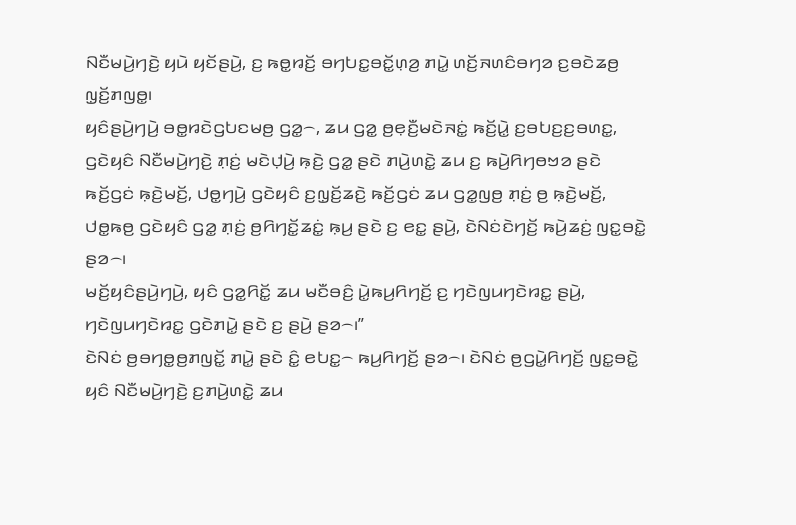ꤡꤢꤪꤗꤣꤧ꤬ꤚꤢꤧ꤬ ꤟꤣꤧ ꤟꤢꤩꤔꤣꤧ꤬, ꤢ꤬ ꤒꤥ꤭ꤙꤢꤩ꤬ ꤋꤚꤝꤢ꤭ꤋꤢꤩ꤭ꤛ꤫ꤤ꤬ ꤊꤣꤧ꤭ ꤛꤢꤩ꤬ꤏꤛꤢꤨꤋꤚꤤ ꤢ꤬ꤋꤢꤧꤘꤥ꤬ ꤜ꤫ꤢꤩ꤬ꤊꤜꤥ꤭꤯
ꤟꤢꤨꤔꤣꤧ꤬ꤚꤣꤧ꤬ ꤋꤥ꤭ꤙꤢꤧꤞꤝꤢꤗꤥ꤬ ꤞꤤ꤭꤮, ꤘꤣ ꤞꤤ꤭ ꤥ꤬ꤕ꤫ꤢꤪ꤬ꤗꤢꤧꤏꤢꤦ꤭ ꤒꤢꤩ꤬ꤣꤧ꤭ ꤢ꤬ꤋꤝꤢ꤬ꤢ꤬ꤋꤛꤢ꤭, ꤞꤢꤧꤟꤢꤨ ꤡꤢꤪꤗꤣꤧ꤬ꤚꤢꤧ꤬ ꤊ꤫ꤢꤦ꤬ ꤗꤢꤧꤓ꤫ꤣꤧ꤬ ꤒ꤫ꤢꤧ꤬ ꤞꤤ꤭ ꤔꤢꤧ ꤊꤣꤧ꤬ꤛꤢꤧ꤭ ꤘꤣ ꤢ꤬ ꤒꤣꤧ꤬ꤖꤚꤥꤠꤤ ꤔꤢꤧ ꤒꤢꤩ꤬ꤞꤢꤦ ꤒ꤫ꤢꤧ꤬ꤗꤢꤩ꤬, ꤓꤥ꤭ꤚꤣꤧ꤬ ꤞꤢꤧꤟꤢꤨ ꤢ꤬ꤜ꤫ꤢꤩ꤬ꤘꤢꤧ꤬ ꤒꤢꤩ꤬ꤞꤢꤦ ꤘꤣ ꤞꤤ꤭ꤜꤥ꤬ ꤊ꤫ꤢꤦ꤬ ꤥ꤬ ꤒ꤫ꤢꤧ꤬ꤗꤢꤩ꤬, ꤓꤥ꤭ꤒꤥ꤬ ꤞꤢꤧꤟꤢꤨ ꤞꤤ꤭ ꤊ꤫ꤢꤦ꤬ ꤥ꤬ꤖꤚꤢꤩ꤭ꤘꤢꤦ꤭ ꤒ꤫ꤣ꤬ ꤔꤢꤧ ꤢ꤬ ꤕꤢ꤭ ꤔꤣꤧ꤬, ꤢꤧꤡꤢꤦꤢꤧꤚꤢꤩ꤬ ꤒꤣꤧ꤬ꤘꤢꤦ꤬ ꤜꤢ꤭ꤋꤢꤧ꤭ ꤔꤤ꤮꤯
ꤗꤢꤩ꤬ꤟꤢꤨꤔꤣꤧ꤬ꤚꤣꤧ꤬, ꤟꤢꤨ ꤞꤤ꤭ꤖꤢꤩ꤭ ꤘꤣ ꤗꤢꤪꤋꤢꤨ꤬ ꤣꤧ꤭ꤒꤣ꤬ꤖꤚꤢꤩ꤬ ꤢ꤬ ꤚꤢꤧꤜꤣꤚꤢꤧꤙꤢ꤭ ꤔꤣꤧ꤬, ꤚꤢꤧꤜꤣꤚꤢꤧꤙꤢ꤭ ꤞꤢꤧꤊꤣꤧ꤭ ꤔꤢꤧ ꤢ꤬ ꤔꤣꤧ꤬ ꤔꤤ꤮꤯”
ꤢꤧꤡꤢꤦ ꤥ꤬ꤋꤚꤥ꤭ꤥ꤬ꤊꤜꤢꤩ꤭ ꤊꤣꤧ꤭ ꤔꤢꤧ ꤢꤨ꤭ ꤕꤝꤢ꤭꤮ ꤒꤣ꤬ꤖꤚꤢꤩ꤬ ꤔꤤ꤮꤯ ꤢꤧꤡꤢꤦ ꤥ꤬ꤞꤣꤧ꤭ꤖꤚꤢꤩ꤬ ꤜꤢ꤭ꤋꤢꤧ꤭ ꤟꤢꤨ ꤡꤢꤪꤗꤣꤧ꤬ꤚꤢꤧ꤬ ꤢ꤬ꤊꤣꤧ꤬ꤛꤢꤧ꤭ ꤘꤣ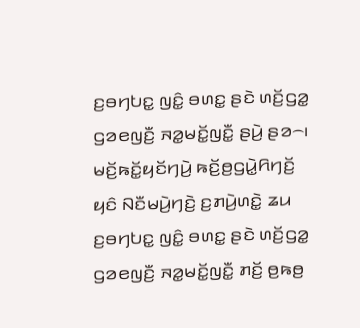ꤢ꤬ꤋꤚꤝꤢ꤭ ꤜꤢꤨ꤭ ꤋꤛꤢ꤭ ꤔꤢꤧ ꤛꤢꤩ꤬ꤞꤤ꤭ ꤞꤤꤕꤜꤢꤪ꤬ ꤏꤤ꤭ꤗꤢꤩ꤭ꤜꤢꤪ꤭ ꤔꤣꤧ꤬ ꤔꤤ꤮꤯ ꤗꤢꤩ꤬ꤒꤢꤩ꤭ꤟꤢꤩꤚꤣꤧ꤬ ꤒꤢꤩ꤬ꤥ꤬ꤞꤣꤧ꤭ꤖꤚꤢꤩ꤬ ꤟꤢꤨ ꤡꤢꤪꤗꤣꤧ꤬ꤚꤢꤧ꤬ ꤢ꤬ꤊꤣꤧ꤬ꤛꤢꤧ꤭ ꤘꤣ ꤢ꤬ꤋꤚꤝꤢ꤭ ꤜꤢꤨ꤭ ꤋꤛꤢ꤭ ꤔꤢꤧ ꤛꤢꤩ꤬ꤞꤤ꤭ ꤞꤤꤕꤜꤢꤪ꤬ ꤏꤤ꤭ꤗꤢꤩ꤭ꤜꤢꤪ꤭ ꤊꤢꤩ꤬ ꤥ꤬ꤒꤥ꤬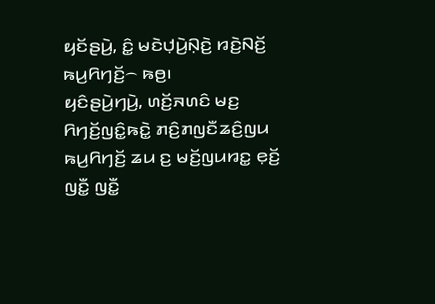ꤟꤢꤩꤔꤣꤧ꤬, ꤢꤨ꤭ ꤗꤢꤧꤓ꤫ꤣꤧ꤬ꤡ꤫ꤢꤧ꤬ ꤙꤢꤧ꤬ꤡꤢꤩ꤬ ꤒꤣ꤬ꤖꤚꤢꤩ꤬꤮ ꤒꤥ꤬꤯
ꤟꤢꤨꤔꤣꤧ꤬ꤚꤣꤧ꤬, ꤛꤢꤩ꤬ꤏꤛꤢꤨ ꤗꤢ꤬ ꤖꤚꤢꤩ꤬ꤜꤢꤨ꤭ꤒꤢꤧ꤭ ꤊꤢꤨ꤬ꤊꤜꤢꤪꤘꤢꤨ꤬ꤜꤣ ꤒꤣ꤬ꤖꤚꤢꤩ꤬ ꤘꤣ ꤢ꤬ ꤗꤢꤩ꤬ꤜꤣꤙꤢ꤭ ꤕ꤫ꤢꤩ꤬ ꤜꤢꤪ꤭ ꤜꤢꤪ꤭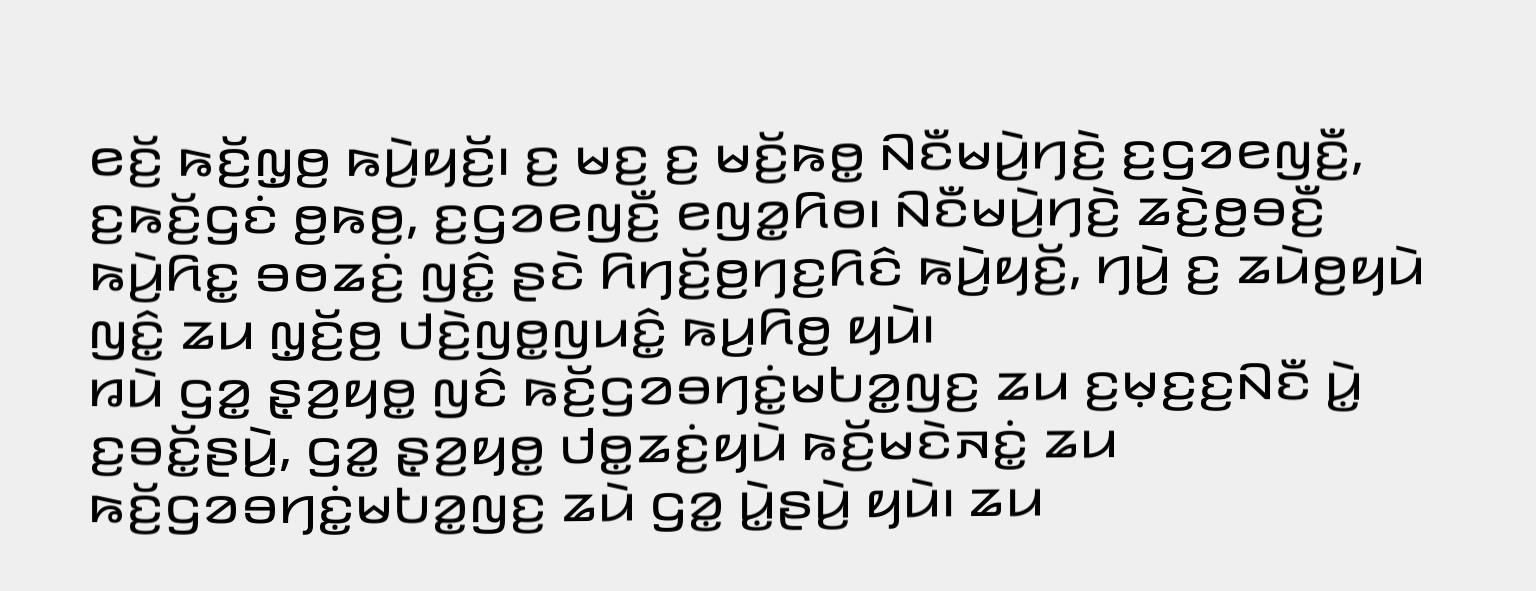ꤕꤢꤩ꤬ ꤒꤢꤩ꤬ꤜ꤫ꤥ꤬ ꤒꤣꤧ꤬ꤟꤢꤩ꤬꤯ ꤢ꤬ ꤗꤢ꤬ ꤢ꤬ ꤗꤢꤩ꤬ꤒꤥ꤭ ꤡꤢꤪꤗꤣꤧ꤬ꤚꤢꤧ꤬ ꤢ꤬ꤞꤤꤕꤜꤢꤪ꤬, ꤢ꤬ꤒꤢꤩ꤬ꤞꤢꤦ ꤥ꤬ꤒꤥ꤬, ꤢ꤬ꤞꤤꤕꤜꤢꤪ꤬ ꤕꤜꤤ꤭ꤖꤥ꤯ ꤡꤢꤪꤗꤣꤧ꤬ꤚꤢꤧ꤬ ꤘꤢꤧ꤬ꤥ꤬ꤋꤢꤪ꤬ ꤒꤣꤧ꤬ꤖꤢ꤭ ꤋꤥꤘꤢꤦ꤬ ꤜꤢꤨ꤭ ꤔꤢꤧ ꤖꤚꤢꤩ꤬ꤥ꤬ꤚꤢ꤬ꤖꤢꤨ ꤒꤣꤧ꤬ꤟꤢꤩ꤬, ꤚꤣꤧ꤬ ꤢ꤬ ꤘꤣꤧꤥ꤬ꤟꤣꤧ ꤜꤢꤨ꤭ ꤘꤣ ꤜ꤫ꤢꤩ꤬ꤥ꤬ ꤓꤢꤧ꤬ꤜꤥ꤭ꤜꤣꤢꤨ꤭ ꤒꤣ꤬ꤖꤥ꤬ ꤟꤣꤧ꤯
ꤙꤣꤧ ꤞꤤ꤭ ꤔ꤫ꤤ꤬ꤟꤥ꤭ ꤜꤢꤨ ꤒꤢꤩ꤬ꤞꤤꤋꤚꤢꤦ꤭ꤗꤝꤤ꤭ꤜꤢ꤬ ꤘꤣ ꤢ꤬ꤗ꤫ꤢ꤬ꤢ꤬ꤡꤢꤪ ꤣꤧ꤭ ꤢ꤬ꤋꤢꤩ꤭ꤔꤣꤧ꤬, ꤞꤤ꤭ ꤔ꤫ꤤ꤬ꤟꤥ꤭ ꤓꤥ꤭ꤘꤢꤦ꤬ꤟꤣꤧ ꤒꤢꤩ꤬ꤗꤢꤧꤏꤢꤦ꤭ ꤘꤣ ꤒꤢꤩ꤬ꤞꤤꤋꤚꤢꤦ꤭ꤗꤝꤤ꤭ꤜꤢ꤬ ꤘꤣꤧ ꤞꤤ꤭ ꤣꤧ꤭ꤔꤣꤧ꤬ ꤟꤣꤧ꤯ ꤘꤣ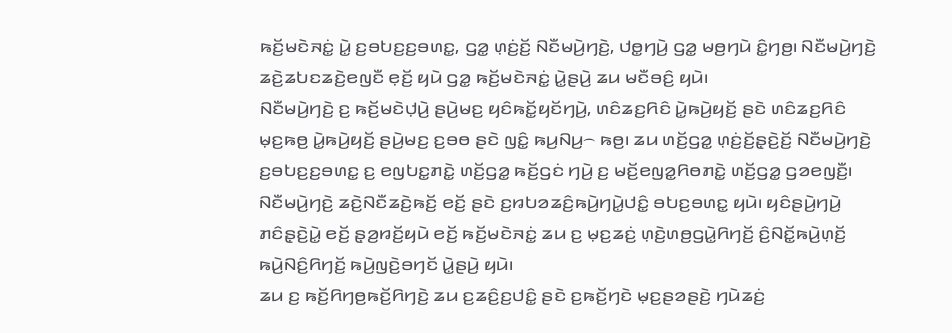ꤒꤢꤩ꤬ꤗꤢꤧꤏꤢꤦ꤭ ꤣꤧ꤭ ꤢ꤬ꤋꤝꤢ꤬ꤢ꤬ꤋꤛꤢ꤭, ꤞꤤ꤭ ꤛ꤫ꤢꤦ꤬ꤢꤩ꤬ ꤡꤢꤪꤗꤣꤧ꤬ꤚꤢꤧ꤬, ꤓꤥ꤭ꤚꤣꤧ꤬ ꤞꤤ꤭ ꤗꤥ꤬ꤚꤣꤧ ꤢꤨ꤭ꤚꤥ꤬꤯ ꤡꤢꤪꤗꤣꤧ꤬ꤚꤢꤧ꤬ ꤘꤢꤧ꤬ꤘꤝꤢꤘꤢꤧ꤬ꤕꤜꤢꤪ ꤕ꤫ꤢꤩ꤬ ꤟꤣꤧ ꤞꤤ꤭ ꤒꤢꤩ꤬ꤗꤢꤧꤏꤢꤦ꤭ ꤣꤧ꤭ꤔꤣꤧ꤬ ꤘꤣ ꤗꤢꤪꤋꤢꤨ꤬ ꤟꤣꤧ꤯
ꤡꤢꤪꤗꤣꤧ꤬ꤚꤢꤧ꤬ ꤢ꤬ ꤒꤢꤩ꤬ꤗꤢꤧꤓ꤫ꤣꤧ꤬ ꤔꤣꤧ꤬ꤗꤢ꤬ ꤟꤢꤨꤒꤢꤩ꤭ꤟꤢꤩꤚꤣꤧ꤬, ꤛꤢꤨꤘꤢ꤬ꤖꤢꤨ ꤣꤧ꤭ꤒꤣꤧ꤬ꤟꤢꤩ꤬ ꤔꤢꤧ ꤛꤢꤨꤘꤢ꤬ꤖꤢꤨ ꤗ꤫ꤢ꤬ꤒꤥ꤬ ꤣꤧ꤭ꤒꤣꤧ꤬ꤟꤢꤩ꤬ ꤔꤣꤧ꤬ꤗꤢ꤬ ꤢ꤬ꤋꤥ ꤔꤢꤧ ꤜꤢꤨ꤭ ꤒꤣ꤬ꤡꤣ꤬꤮ ꤒꤥ꤬꤯ ꤘꤣ ꤛꤢꤩ꤬ꤞꤤ꤭ ꤛ꤫ꤢꤦ꤬ꤢꤩ꤬ꤔ꤫ꤢꤧ꤬ꤢꤩ꤬ ꤡꤢꤪꤗꤣꤧ꤬ꤚꤢꤧ꤬ ꤢ꤬ꤋꤝꤢ꤬ꤢ꤬ꤋꤛꤢ꤭ ꤢ꤬ ꤕꤜꤝꤢ꤭ꤊꤢꤧ꤭ ꤛꤢꤩ꤬ꤞꤤ꤭ ꤒꤢꤩ꤬ꤞꤢꤦ ꤚꤣꤧ꤬ ꤢ꤬ ꤗꤢꤩ꤬ꤕꤜꤤ꤭ꤖꤥꤊꤢꤧ꤭ ꤛꤢꤩ꤬ꤞꤤ꤭ ꤞꤤꤕꤜꤢꤪ꤬꤯
ꤡꤢꤪꤗꤣꤧ꤬ꤚꤢꤧ꤬ ꤘꤢꤧ꤬ꤡꤢꤪꤘꤢꤧ꤬ꤒꤢꤩ꤬ ꤕꤢꤩ꤬ ꤔꤢꤧ ꤢ꤬ꤙꤝꤤꤘꤢꤨ꤬ꤒꤣꤧ꤬ꤚꤣꤧ꤭ꤓꤢꤨ꤭ ꤋꤝꤢ꤬ꤋꤛꤢ꤭ ꤟꤣꤧ꤯ ꤟꤢꤨꤔꤣꤧ꤬ꤚꤣꤧ꤬ ꤊꤢꤨꤔ꤫ꤢꤧ꤬ꤣꤧ꤭ ꤕꤢꤩ꤬ ꤔ꤫ꤤ꤬ꤙꤢꤩ꤬ꤟꤣꤧ ꤕꤢꤩ꤬ ꤒꤢꤩ꤬ꤗꤢꤧꤏꤢꤦ꤭ ꤘꤣ ꤢ꤬ ꤗ꤫ꤢ꤬ꤘꤢꤦ꤬ ꤛ꤫ꤢꤧ꤬ꤛꤥ꤬ꤞꤣꤧ꤭ꤖꤚꤢꤩ꤬ ꤢꤨ꤬ꤡꤢꤩ꤭ꤒꤣꤧ꤬ꤛ꤫ꤢꤩ꤬ ꤒꤣꤧ꤬ꤡꤢꤨ꤬ꤖꤚꤢꤩ꤬ ꤒꤣꤧ꤬ꤜꤢꤧ꤬ꤋꤚꤢꤩ ꤣꤧ꤭ꤔꤣꤧ꤬ ꤟꤣꤧ꤯
ꤘꤣ ꤢ꤬ ꤒꤢꤩ꤬ꤖꤚꤥ꤬ꤒꤢꤩ꤬ꤖꤚꤢꤧ꤬ ꤘꤣ ꤢ꤬ꤘꤢꤨ꤬ꤢ꤬ꤓꤢꤨ꤭ ꤔꤢꤧ ꤢ꤬ꤒꤢꤩ꤬ꤚꤢꤧ ꤗ꤫ꤢ꤬ꤔꤤꤔꤢꤧ꤬ ꤚꤣꤧꤘꤢꤦ꤬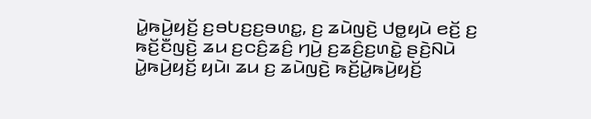ꤣꤧ꤭ꤒꤣꤧ꤬ꤟꤢꤩ꤬ ꤢ꤬ꤋꤝꤢ꤬ꤢ꤬ꤋꤛꤢ꤭, ꤢ꤬ ꤘꤣꤧꤜꤢꤧ꤬ ꤓꤥ꤭ꤟꤣꤧ ꤕꤢꤩ꤬ ꤢ꤬ ꤒꤢꤩ꤬ꤢꤪꤜꤢꤧ꤬ ꤘꤣ ꤢ꤬ꤍꤢꤨ꤬ꤘꤢꤨ꤬ ꤚꤣꤧ꤬ ꤢ꤬ꤘꤢꤨ꤬ꤢ꤬ꤛꤢꤧ꤭ ꤔꤢꤧ꤬ꤡꤣꤧ ꤣꤧ꤭ꤒꤣꤧ꤬ꤟꤢꤩ꤬ ꤟꤣꤧ꤯ ꤘꤣ ꤢ꤬ ꤘꤣꤧꤜꤢꤧ꤬ ꤒꤢꤩ꤬ꤣꤧ꤭ꤒꤣꤧ꤬ꤟꤢꤩ꤬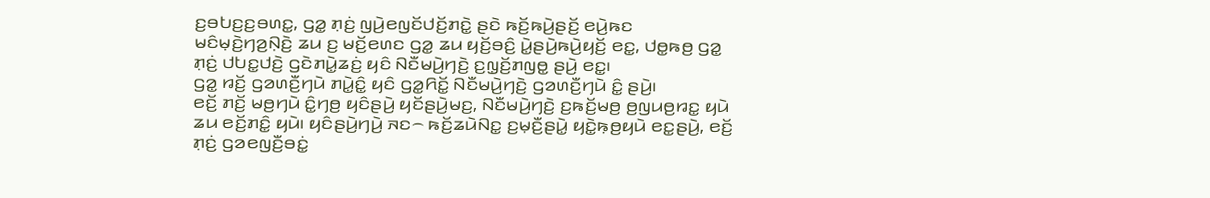ꤢ꤬ꤋꤝꤢ꤬ꤢ꤬ꤋꤛꤢ꤭, ꤞꤤ꤭ ꤊ꤫ꤢꤦ꤬ ꤜꤣꤧ꤬ꤕꤜꤢꤩꤓꤢꤩ꤬ꤊꤢꤧ꤭ ꤔꤢꤧ ꤒꤢꤩ꤬ꤒꤣꤧ꤬ꤔꤢꤩ꤬ ꤕꤣꤧ꤬ꤒꤢ ꤗꤢꤨꤗ꤫ꤢꤧ꤬ꤚꤤ꤬ꤡ꤫ꤢꤧ꤬ ꤘꤣ ꤢ꤬ ꤗꤢꤩ꤬ꤕꤛꤢ ꤞꤤ꤭ ꤘꤣ ꤟꤢꤩ꤬ꤋꤢꤨ꤬ ꤣꤧ꤭ꤔꤣꤧ꤬ꤒꤣꤧ꤬ꤟꤢꤩ꤬ ꤕꤢ꤭, ꤓꤥ꤭ꤒꤥ꤬ ꤞꤤ꤭ ꤊ꤫ꤢꤦ꤬ ꤓꤝꤢ꤭ꤓꤢꤧ꤬ ꤞꤢꤧꤊꤣꤧ꤭ꤘꤢꤦ꤬ ꤟꤢꤨ ꤡꤢꤪꤗꤣꤧ꤬ꤚꤢꤧ꤬ ꤢ꤬ꤜ꤫ꤢꤩ꤬ꤊꤜꤥ꤭ ꤔꤣꤧ꤬ ꤕꤢ꤭꤯
ꤞꤤ꤭ ꤙꤢꤩ꤬ ꤞꤤꤛꤢꤪ꤬ꤚꤣꤧ ꤊꤣꤧ꤭ꤢꤨ꤭ ꤟꤢꤨ ꤞꤤ꤭ꤖꤢꤩ꤭ ꤡꤢꤪꤗꤣꤧ꤬ꤚꤢꤧ꤬ ꤞꤤꤛꤢꤪ꤬ꤚꤣꤧ ꤢꤨ꤭ ꤔꤣꤧ꤬꤯
ꤕꤢꤩ꤬ ꤊꤢꤩ꤬ ꤗꤥ꤬ꤚꤣꤧ ꤢꤨ꤭ꤚꤥ꤬ ꤟꤢꤨꤔꤣꤧ꤬ ꤟꤢꤩꤔꤣꤧ꤬ꤗꤢ꤬, ꤡꤢꤪꤗꤣꤧ꤬ꤚꤢꤧ꤬ ꤢ꤬ꤒꤢꤩ꤬ꤗꤥ꤬ ꤥ꤬ꤜꤣꤥ꤬ꤙꤢ꤭ ꤟꤣꤧ ꤘꤣ ꤕꤢꤩ꤬ꤊꤢꤨ꤭ ꤟꤣꤧ꤯ ꤟꤢꤨꤔꤣꤧ꤬ꤚꤣꤧ꤬ ꤏꤢ꤮ ꤒꤢꤩ꤬ꤘꤣꤧꤡꤢ꤭ ꤢ꤬ꤗ꤫ꤢꤪ꤬ꤔꤣꤧ꤭ ꤟꤢꤧ꤭ꤒ꤫ꤥ꤬ꤟꤣꤧ ꤕꤢ꤭ꤔꤣꤧ꤬, ꤕꤢꤩ꤬ ꤊ꤫ꤢꤦ꤬ ꤞꤤꤕꤜꤢꤪ꤬ꤋꤢꤦ꤭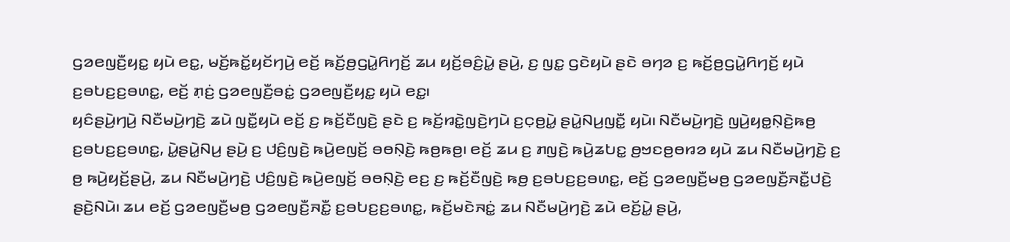ꤞꤤꤕꤜꤢꤪ꤬ꤟꤢ꤭ ꤟꤣꤧ ꤕꤢ꤭, ꤗꤢꤩ꤬ꤒꤢꤩ꤭ꤟꤢꤩꤚꤣꤧ꤬ ꤕꤢꤩ꤬ ꤒꤢꤩ꤬ꤥ꤬ꤞꤣꤧ꤭ꤖꤚꤢꤩ꤬ ꤘꤣ ꤟꤢꤩ꤬ꤋꤢꤨ꤬ꤣꤧ꤭ ꤔꤣꤧ꤬, ꤢ꤬ ꤜꤢ꤭ ꤞꤢꤧꤟꤣꤧ ꤔꤢꤧ ꤋꤚꤤ ꤢ꤬ ꤒꤢꤩ꤬ꤥ꤬ꤞꤣꤧ꤭ꤖꤚꤢꤩ꤬ ꤟꤣꤧ ꤢ꤬ꤋꤝꤢ꤬ꤢ꤬ꤋꤛꤢ꤭, ꤕꤢꤩ꤬ ꤊ꤫ꤢꤦ꤬ ꤞꤤꤕꤜꤢꤪ꤬ꤋꤢꤦ꤭ ꤞꤤꤕꤜꤢꤪ꤬ꤟꤢ꤭ ꤟꤣꤧ ꤕꤢ꤭꤯
ꤟꤢꤨꤔꤣꤧ꤬ꤚꤣꤧ꤬ ꤡꤢꤪꤗꤣꤧ꤬ꤚꤢꤧ꤬ ꤘꤣꤧ ꤜꤢꤪ꤭ꤟꤣꤧ ꤕꤢꤩ꤬ ꤢ꤬ ꤒꤢꤩ꤬ꤢꤪꤜꤢꤧ꤬ ꤔꤢꤧ ꤢ꤬ ꤒꤢꤩ꤬ꤙꤢꤧ꤭ꤜꤢꤧ꤬ꤚꤣꤧ ꤢ꤬ꤍ꤫ꤥ꤬ꤣꤧ꤭ ꤔꤣꤧ꤭ꤡꤣ꤬ꤜꤢꤪ꤭ ꤟꤣꤧ꤯ ꤡꤢꤪꤗꤣꤧ꤬ꤚꤢꤧ꤬ ꤜꤣꤧ꤬ꤟꤥ꤭ꤡ꤫ꤢꤧ꤬ꤒꤥ꤬ ꤢ꤬ꤋꤝꤢ꤬ꤢ꤬ꤋꤛꤢ꤭, ꤣꤧ꤭ꤔꤣꤧ꤭ꤡꤣ꤬ ꤔꤣꤧ꤬ ꤢ꤬ ꤓꤢꤨ꤬ꤜꤢꤧ꤬ ꤒꤣꤧ꤬ꤕꤜꤢꤩ꤬ ꤋꤥꤡ꤫ꤢꤧ꤬ ꤒꤥ꤬ꤒꤥ꤬꤯ ꤕꤢꤩ꤬ ꤘꤣ ꤢ꤬ ꤊꤜꤢꤧ꤬ ꤒꤣꤧ꤬ꤘꤝꤢ꤭ ꤥ꤬ꤠꤢꤥ꤬ꤥꤙꤤ ꤟꤣꤧ ꤘꤣ ꤡꤢꤪꤗꤣꤧ꤬ꤚꤢꤧ꤬ ꤢ꤬ ꤥ꤬ ꤒꤣꤧ꤬ꤟꤢꤩ꤬ꤔꤣꤧ꤬, ꤘꤣ ꤡꤢꤪꤗꤣꤧ꤬ꤚꤢꤧ꤬ ꤓꤢꤨ꤬ꤜꤢꤧ꤬ ꤒꤣꤧ꤬ꤕꤜꤢꤩ꤬ ꤋꤥꤡ꤫ꤢꤧ꤬ ꤕꤢ꤬ ꤢ꤬ ꤒꤢꤩ꤬ꤢꤪꤜꤢꤧ꤬ ꤒꤥ꤬ ꤢ꤬ꤋꤝꤢ꤬ꤢ꤬ꤋꤛꤢ꤭, ꤕꤢꤩ꤬ ꤞꤤꤕꤜꤢꤪ꤬ꤗꤥ꤬ ꤞꤤꤕꤜꤢꤪ꤬ꤏꤢꤪ꤭ꤓꤢꤧ꤬ ꤔꤢꤧ꤬ꤡꤣꤧ꤯ ꤘꤣ ꤕꤢꤩ꤬ ꤞꤤꤕꤜꤢꤪ꤬ꤗꤥ꤬ ꤞꤤꤕꤜꤢꤪ꤬ꤏꤢꤪ꤭ ꤢ꤬ꤋꤝꤢ꤬ꤢ꤬ꤋꤛꤢ꤭, ꤒꤢꤩ꤬ꤗꤢꤧꤏꤢꤦ꤭ ꤘꤣ ꤡꤢꤪꤗꤣꤧ꤬ꤚꤢꤧ꤬ ꤘꤣꤧ ꤕꤢꤩ꤬ꤣꤧ꤭ ꤔꤣꤧ꤬,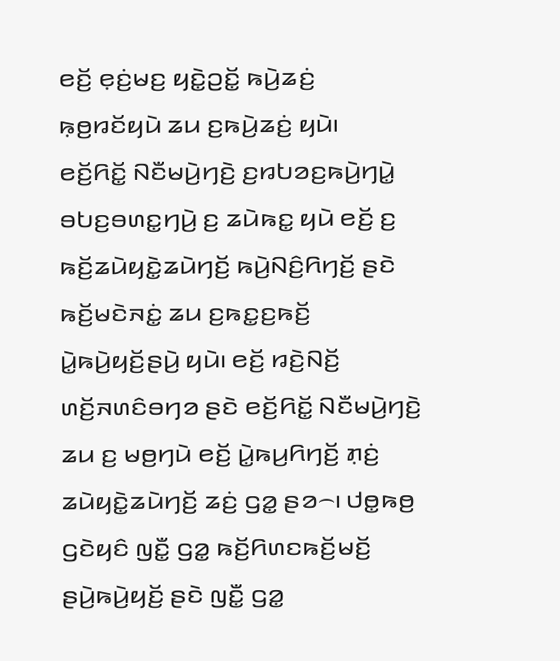ꤕꤢꤩ꤬ ꤕ꤫ꤢꤦ꤬ꤗꤢ꤬ ꤟꤢꤧ꤭ꤑꤢꤩ꤭ ꤒꤣꤧ꤬ꤘꤢꤦ꤬ ꤒ꤫ꤥ꤬ꤙꤢꤩꤟꤣꤧ ꤘꤣ ꤢ꤬ꤒꤣꤧ꤬ꤘꤢꤦ꤬ ꤟꤣꤧ꤯
ꤕꤢꤩ꤬ꤖꤢꤩ꤭ ꤡꤢꤪꤗꤣꤧ꤬ꤚꤢꤧ꤬ ꤢ꤬ꤙꤝꤤꤢ꤬ꤒꤣꤧ꤬ꤚꤣꤧ꤭ ꤋꤝꤢ꤬ꤋꤛꤢ꤭ꤚꤣꤧ꤬ ꤢ꤬ ꤘꤣꤧꤒꤢ꤭ ꤟꤣꤧ ꤕꤢꤩ꤬ ꤢ꤬ ꤒꤢꤩ꤬ꤘꤣꤧꤟꤢꤧ꤭ꤘꤣꤧꤚꤢꤩ꤬ ꤒꤣꤧ꤬ꤡꤢꤨ꤬ꤖꤚꤢꤩ꤬ ꤔꤢꤧ ꤒꤢꤩ꤬ꤗꤢꤧꤏꤢꤦ꤭ ꤘꤣ ꤢ꤬ꤒꤢ꤭ꤢ꤬ꤒꤢꤩ꤬ ꤣꤧ꤭ꤒꤣꤧ꤬ꤟꤢꤩ꤬ꤔꤣꤧ꤬ ꤟꤣꤧ꤯ ꤕꤢꤩ꤬ ꤙꤢꤧ꤬ꤡꤢꤩ꤬ ꤛꤢꤩ꤬ꤏꤛꤢꤨꤋꤚꤤ ꤔꤢꤧ ꤕꤢꤩ꤬ꤖꤢꤩ꤭ ꤡꤢꤪꤗꤣꤧ꤬ꤚꤢꤧ꤬ ꤘꤣ ꤢ꤬ ꤗꤥ꤬ꤚꤣꤧ ꤕꤢꤩ꤬ ꤣꤧ꤭ꤒꤣ꤬ꤖꤚꤢꤩ꤬ ꤊ꤫ꤢꤦ꤬ ꤘꤣꤧꤟꤢꤧ꤭ꤘꤣꤧꤚꤢꤩ꤬ ꤘꤢꤦ꤬ ꤞꤤ꤭ ꤔꤤ꤮꤯ ꤓꤥ꤭ꤒꤥ꤬ ꤞꤢꤧꤟꤢꤨ ꤜꤢꤪ꤭ ꤞꤤ꤭ ꤒꤢꤩ꤬ꤖꤛꤢꤒꤢꤩ꤬ꤗꤢꤩ꤬ ꤔꤣꤧ꤬ꤒꤣꤧ꤬ꤟꤢꤩ꤬ ꤔꤢꤧ ꤜꤢꤪ꤭ ꤞꤤ꤭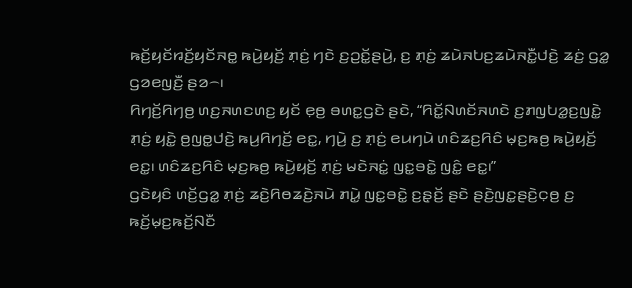ꤒꤢꤩ꤬ꤟꤢꤩꤙꤢꤩ꤬ꤟꤢꤩꤏꤥ꤭ ꤒꤣꤧ꤬ꤟꤢꤩ꤬ ꤊ꤫ꤢꤦ꤬ ꤚꤢꤧ ꤢ꤬ꤑꤢꤩ꤭ꤔꤣꤧ꤬, ꤢ꤬ ꤊ꤫ꤢꤦ꤬ ꤘꤣꤧꤏꤝꤢ꤬ꤘꤣꤧꤏꤢꤪ꤭ꤓꤢꤧ꤬ ꤘꤢꤦ꤬ ꤞꤤ꤭ ꤞꤤꤕꤜꤢꤪ꤬ ꤔꤤ꤮꤯
ꤖꤚꤢꤩ꤬ꤖꤚꤥ꤬ ꤛꤢ꤬ꤏꤛꤢꤛꤢ꤬ ꤟꤢꤩ ꤕ꤫ꤥ꤬ ꤋꤛꤢ꤭ꤞꤢꤧ ꤔꤢꤧ, “ꤖꤢꤩ꤭ꤡꤛꤢꤩꤏꤛꤢꤧ ꤢ꤬ꤊꤜꤝꤤ꤭ꤢ꤬ꤜꤢꤧ꤭ ꤊ꤫ꤢꤦ꤬ ꤟꤢꤧ꤭ ꤥ꤬ꤜꤥ꤭ꤓꤢꤧ꤬ ꤒꤣ꤬ꤖꤚꤢꤩ꤬ ꤕꤢ꤭, ꤚꤣꤧ꤬ ꤢ꤬ ꤊ꤫ꤢꤦ꤬ ꤕꤣꤚꤣꤧ ꤛꤢꤨꤘꤢ꤬ꤖꤢꤨ ꤗ꤫ꤢ꤬ꤒꤥ꤬ ꤒꤣꤧ꤬ꤟꤢꤩ꤬ ꤕꤢ꤭꤯ ꤛꤢꤨꤘꤢ꤬ꤖꤢꤨ ꤗ꤫ꤢ꤬ꤒꤥ꤬ ꤒꤣꤧ꤬ꤟꤢꤩ꤬ ꤊ꤫ꤢꤦ꤬ ꤗꤢꤧꤏꤢꤦ꤭ ꤜꤢ꤭ꤋꤢꤧ꤭ ꤜꤢꤨ꤭ ꤕꤢ꤭꤯”
ꤞꤢꤧꤟꤢꤨ ꤛꤢꤩ꤬ꤞꤤ꤭ ꤊ꤫ꤢꤦ꤬ ꤘꤢꤧ꤬ꤖꤥꤘꤢꤧ꤬ꤏꤣꤧ ꤊꤣꤧ꤭ ꤜꤢ꤭ꤋꤢꤧ꤭ ꤢ꤬ꤔ꤫ꤢꤩ꤬ ꤔꤢꤧ ꤔꤢꤧ꤬ꤜꤢ꤭ꤔꤢꤧ꤬ꤍ꤫ꤥ꤬ ꤢ꤬ ꤒꤢꤩ꤬ꤗ꤫ꤢ꤬ꤒꤢꤩ꤬ꤡꤢꤪ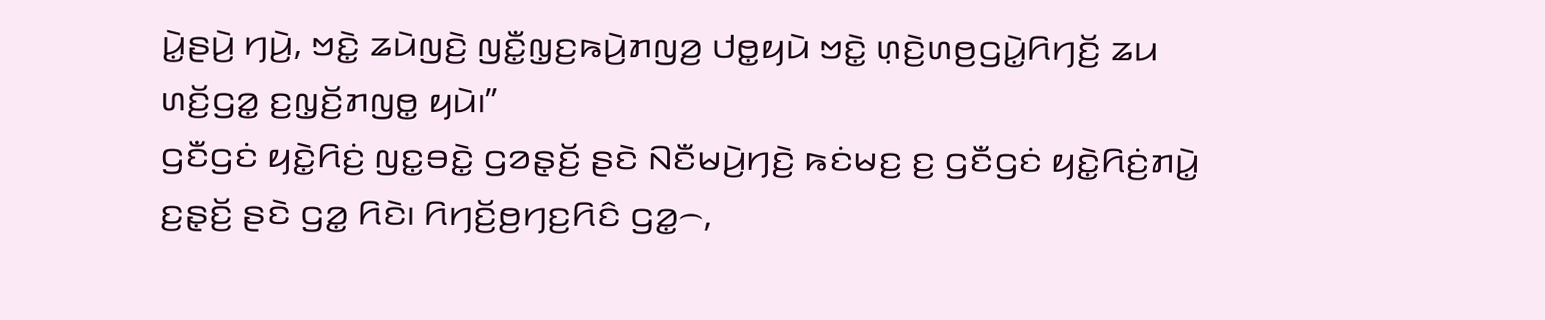ꤣꤧ꤭ꤔꤣꤧ꤬ ꤚꤣꤧ꤬, ꤠꤢꤧ꤭ ꤘꤣꤧꤜꤢꤧ꤬ ꤜꤢꤪ꤭ꤜ꤫ꤢ꤬ꤒꤣꤧ꤬ꤊꤜꤤ꤬ ꤓꤥ꤭ꤟꤣꤧ ꤠꤢꤧ꤭ ꤛ꤫ꤢꤧ꤬ꤛꤥ꤬ꤞꤣꤧ꤭ꤖꤚꤢꤩ꤬ ꤘꤣ ꤛꤢꤩ꤬ꤞꤤ꤭ ꤢ꤬ꤜ꤫ꤢꤩ꤬ꤊꤜꤥ꤭ ꤟꤣꤧ꤯”
ꤞꤢꤪꤞꤢꤦ ꤟꤢꤧ꤭ꤖꤢꤦ꤬ ꤜꤢ꤭ꤋꤢꤧ꤭ ꤞꤤꤔ꤫ꤢꤩ꤬ ꤔꤢꤧ ꤡꤢꤪꤗꤣꤧ꤬ꤚꤢꤧ꤬ ꤒꤢꤦꤗꤢ꤬ ꤢ꤬ ꤞꤢꤪꤞꤢꤦ ꤟꤢꤧ꤭ꤖꤢꤦ꤬ꤊꤣꤧ꤭ ꤢ꤬ꤔ꤫ꤢꤩ꤬ ꤔꤢꤧ ꤞꤤ꤭ ꤖꤢꤧ꤯ ꤖꤚꤢꤩ꤬ꤥ꤬ꤚꤢ꤬ꤖꤢꤨ ꤞꤤ꤭꤮,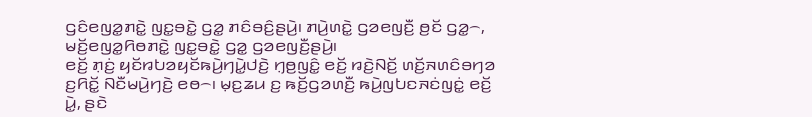ꤞꤢꤨꤕꤜꤤ꤭ꤊꤢꤧ꤭ ꤜꤢ꤭ꤋꤢꤧ꤭ ꤞꤤ꤭ ꤊꤢꤨꤋꤢꤨ꤬ꤔꤣꤧ꤬꤯ ꤊꤣꤧ꤬ꤛꤢꤧ꤭ ꤞꤤꤕꤜꤢꤪ꤬ ꤥ꤬ꤢꤩ ꤞꤤ꤭꤮, ꤗꤢꤩ꤬ꤕꤜꤤ꤭ꤖꤥꤊꤢꤧ꤭ ꤜꤢ꤭ꤋꤢꤧ꤭ ꤞꤤ꤭ ꤞꤤꤕꤜꤢꤪ꤬ꤔꤣꤧ꤬꤯
ꤕꤢꤩ꤬ ꤊ꤫ꤢꤦ꤬ ꤟꤢꤩꤙꤝꤤꤟꤢꤩꤒꤣꤧ꤬ꤚꤣꤧ꤭ꤓꤢꤧ꤬ ꤚ꤫ꤥ꤬ꤜꤢꤨ꤭ ꤕꤢꤩ꤬ ꤙꤢꤧ꤬ꤡꤢꤩ꤬ ꤛꤢꤩ꤬ꤏꤛꤢꤨꤋꤚꤤ ꤢ꤬ꤖꤢꤩ꤭ ꤡꤢꤪꤗꤣꤧ꤬ꤚꤢꤧ꤬ ꤕꤥ꤮꤯ ꤗ꤫ꤢ꤬ꤘꤣ ꤢ꤬ ꤒꤢꤩ꤬ꤞꤤꤛꤢꤪ꤬ ꤒꤣꤧ꤬ꤜꤝꤢꤏꤢꤦꤜꤢꤦ꤭ ꤕꤢꤩ꤬ ꤣꤧ꤭, ꤔꤢꤧ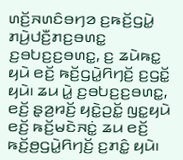ꤛꤢꤩ꤬ꤏꤛꤢꤨꤋꤚꤤ ꤢ꤬ꤒꤢꤩ꤬ꤞꤣꤧ꤭ ꤊꤣꤧ꤬ꤓꤢꤪ꤬ꤊꤢ꤬ꤋꤛꤢ꤭ ꤢ꤬ꤋꤝꤢ꤬ꤢ꤬ꤋꤛꤢ꤭, ꤢ꤬ ꤘꤣꤧꤒꤢ꤭ ꤟꤣꤧ ꤕꤢꤩ꤬ ꤒꤢꤩ꤬ꤞꤣꤧ꤭ꤖꤚꤢꤩ꤬ ꤢ꤬ꤞꤢꤩ꤭ ꤟꤣꤧ꤯ ꤘꤣ ꤣꤧ꤭ ꤢ꤬ꤋꤝꤢ꤬ꤢ꤬ꤋꤛꤢ꤭, ꤕꤢꤩ꤬ ꤔ꤫ꤤ꤬ꤙꤢꤩ꤬ ꤟꤢꤧ꤭ꤑꤢꤩ꤭ ꤜꤢ꤭ꤟꤣꤧ ꤕꤢꤩ꤬ ꤒꤢꤩ꤬ꤗꤢꤧꤏꤢꤦ꤭ ꤘꤣ ꤕꤢꤩ꤬ ꤒꤢꤩ꤬ꤥ꤬ꤞꤣꤧ꤭ꤖꤚꤢꤩ꤬ ꤢ꤬ꤊꤢꤨ꤭ ꤟꤣꤧ꤯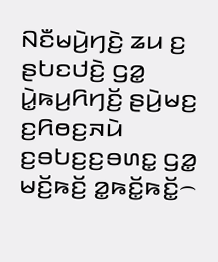ꤡꤢꤪꤗꤣꤧ꤬ꤚꤢꤧ꤬ ꤘꤣ ꤢ꤬ ꤔꤝꤢꤓꤢꤧ꤬ ꤞꤤ꤭ ꤣꤧ꤭ꤒꤣ꤬ꤖꤚꤢꤩ꤬ ꤔꤣꤧ꤬ꤗꤢ꤬ ꤢ꤬ꤖꤥꤢ꤬ꤏꤣꤧ ꤢ꤬ꤋꤝꤢ꤬ꤢ꤬ꤋꤛꤢ꤭ ꤞꤤ꤭ ꤗꤢꤩ꤬ꤒꤢꤩ꤬ ꤤ꤭ꤒꤢꤩ꤭ꤒꤢꤩ꤭꤮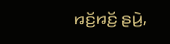ꤙꤢꤩ꤬ꤙꤢꤩ꤬ ꤔꤣꤧ꤬,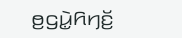ꤥ꤬ꤞꤣꤧ꤭ꤖꤚꤢꤩ꤬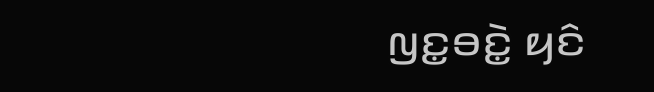ꤜꤢ꤭ꤋꤢꤧ꤭ ꤟꤢꤨ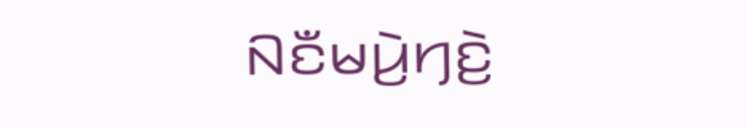ꤡꤢꤪꤗꤣꤧ꤬ꤚꤢꤧ꤬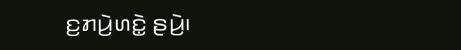ꤢ꤬ꤊꤣꤧ꤬ꤛꤢꤧ꤭ ꤔꤣꤧ꤬꤯